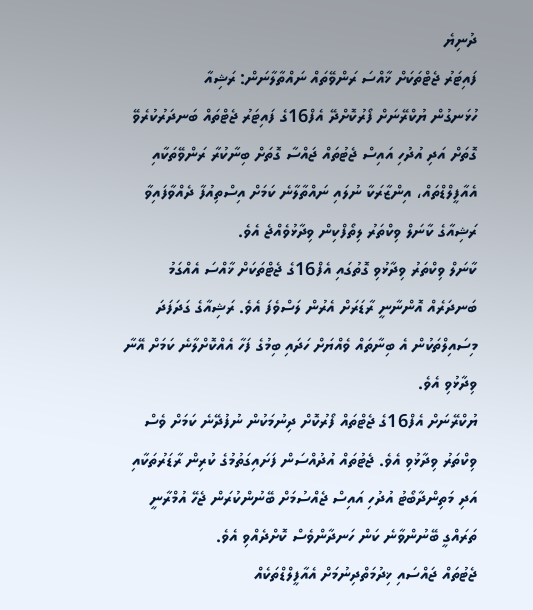ދުނިޔެ
ފައިޓަރު ޖެޓްތަކަށް ޚާއްސަ ރަންވޭތައް ނައްތާލާނަން: ރަޝިއާ
ހުޅަނގުން ޔުކްރޭނަށް ފޯރުކޮށްދޭ އެފް16ގެ ފައިޓަރު ޖެޓްތައް ބަނދަރުކުރެވޭ ގޮތަށް އަދި އުދުހި އައިސް ޖެޓުތައް ޖައްސާ ގޮތަށް ބިނާކުރާ ރަންވޭތަކާއި އެއާފީލްޑްތައް، އިންޒާރަކާ ނުލައި ނައްތާލާނެ ކަމަށް އިސްތިއުފާ ދެއްވާފައިވާ ރަޝިއާގެ ކާނަލް ވިކްތަރު ލިތޯފްކިން ވިދާޅުވެއްޖެ އެވެ.
ކާނަލް ވިކްތަރު ވިދާޅުވި ގޮތުގައި އެފް16ގެ ޖެޓްތަކަށް ޚާއްސަ އެއްގަމު ބަނދަރެއް އޮންނާނީ ރާޑަރަށް އެރުން ލަސްވެފަ އެވެ. ރަޝިއާގެ ގަދަފަދަ މިސައިލްތަކުން އެ ބިނާތައް ވެއްޔަށް ހަދައި ބިމުގެ ފަހާ އެއްކޮށްލާނެ ކަމަށް އޭނާ ވިދާޅުވި އެވެ.
ޔުކްރޭނަށް އެފް16ގެ ޖެޓްތައް ފޯރުކޮށް ދިނުމަކުން ނުފުދޭނެ ކަމަށް ވެސް ވިކްތަރު ވިދާޅުވި އެވެ. ޖެޓުތައް އުދުއްސަން ފަށައިގަތުމުގެ ކުރިން ރާޑަރުތަކާއި އަދި މަތިންދާބޯޓު އުދުހި އައިސް ޖެއްސުމަށް ބޭނުންކުރަން ޖެހޭ އުމްރާނީ ތަރައްގީ ބޭނުންވާނެ ކަން ހަނދާންވެސް ކޮށްދެއްވި އެވެ.
ޖެޓުތައް ޖައްސައި ޚިދުމަތްދިނުމަށް އެއާފީލްޑްތަކެއް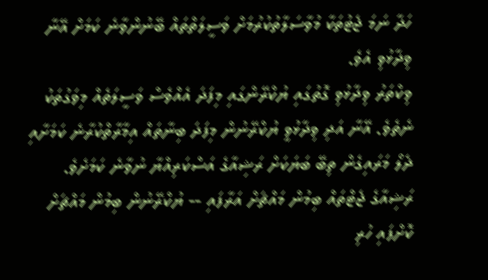ހަދާ ނަމަ ޖެޓުތަކާ މުވާސަލާތުކުރުމަށް ވަސީލަތްތައް ބޭނުންވާނެ ކަމަށް އޭނާ ވިދާޅުވި އެވެ.
ވިކްތަރު ވިދާޅުވި ގޮތުގައި ޔުކްރޭންގައި މިފަދަ އެއްވެސް ވަސީލަތެއް މިވަގުތަކު ނެތެވެ. އޭނާ އަދި ވިދާޅުވީ ޔުކްރޭނުން މިފަދަ ބިނާތައް އިމާރާތްކުރާނެ ކަމަށާއި ދެލޯ މަރައިގެން ތިބޭ ބަޔަކަށް ރަޝިއާގެ އަސްކަރިއްޔާ ނުވާނެ ކަމަށެވެ.
ރަޝިއާގެ ޖެޓްތައް ބިމުން މައްޗަށް އަރާފައި -- ޔުކްރޭނުން ބިމުން މައްޗަށް ކޮށްފައި ހުރި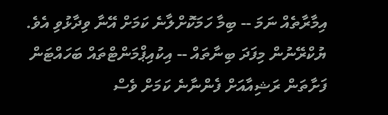އިމާރާތެއް ނަމަ -- ބިމާ ހަމަކޮށްލާނެ ކަމަށް އޭނާ ވިދާޅުވި އެވެ.
ޔުކްރޭނުން މިފަދަ ބިނާތައް -- އިކުއިޕްމަންޓްތައް ބަހައްޓަން ފަށާތަން ރަޝިއާއަށް ފެންނާނެ ކަމަށް ވެސް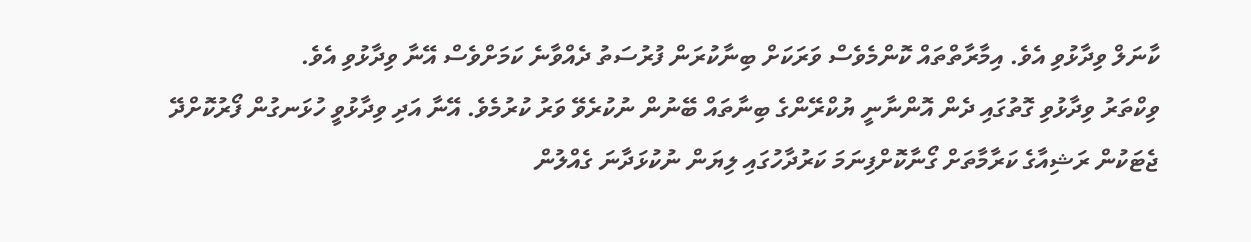ކާނަލް ވިދާޅުވި އެވެ. އިމާރާތްތައް ކޮންމެވެސް ވަރަކަށް ބިނާކުރަން ފުރުސަތު ދެއްވާނެ ކަމަށްވެސް އޭނާ ވިދާޅުވި އެވެ.
ވިކްތަރު ވިދާޅުވި ގޮތުގައި ދެން އޮންނާނީ ޔުކްރޭންގެ ބިނާތައް ބޭނުން ނުކުރެވޭ ވަރު ކުރުމެވެ. އޭނާ އަދި ވިދާޅުވީ ހުޅަނގުން ފޯރުކޮށްދޭ ޖެޓަކުން ރަޝިއާގެ ކަރާމާތަށް ގޯނާކޮށްފިނަމަ ކަރުދާހުގައި ލިޔަން ނުކުޅަދާނަ ގެއްލުން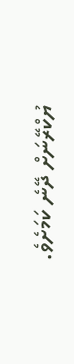ޔުކްރޭނަށް ދޭނެ ކަމަށެވެ.